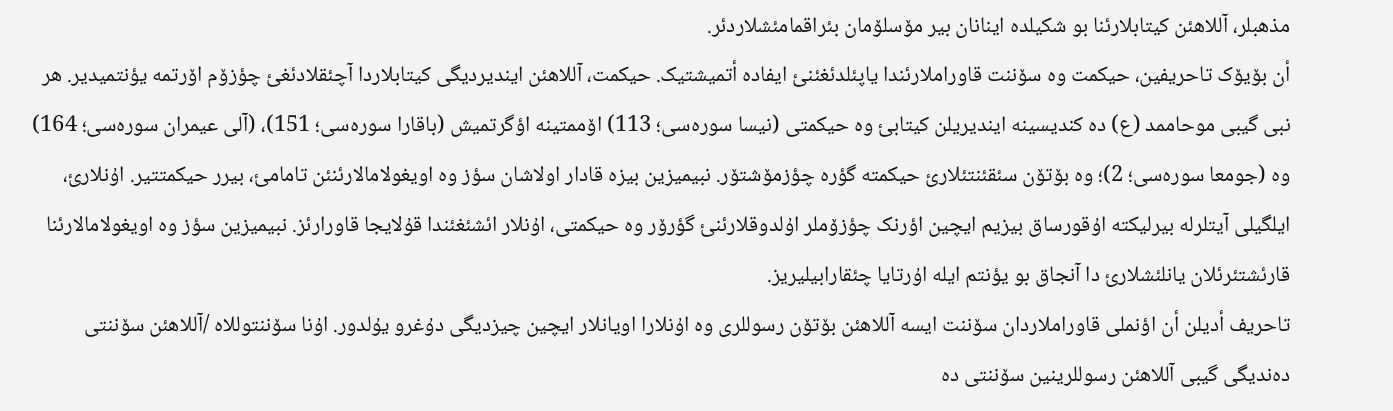مذهبلر، آللاهئن کیتابلارئنا بو شکیلدە اینانان بیر مۆسلۆمان بئراقمامئشلاردئر.
أن بۆیۆک تاحریفین، حیکمت وە سۆننت قاوراملارئندا یاپئلدئغئنئ ایفادە أتمیشتیک. حیکمت، آللاهئن ایندیردیگی کیتابلاردا آچئقلادئغئ چؤزۆم اۆرتمە یؤنتمیدیر. هر نبی گیبی موحاممد (ع) دە کندیسینە ایندیریلن کیتابئ وە حیکمتی (نیسا سورەسی؛ 113) اۆممتینە اؤگرتمیش (باقارا سورەسی؛ 151)، (آلی عیمران سورەسی؛ 164) وە (جومعا سورەسی؛ 2)؛ وە بۆتۆن سئقئنتئلارئ حیکمتە گؤرە چؤزمۆشتۆر. نبیمیزین بیزە قادار اولاشان سؤز وە اویغولامالارئنئن تامامئ، بیرر حیکمتتیر. اۇنلارئ، ایلگیلی آیتلرلە بیرلیکتە اۇقورساق بیزیم ایچین اؤرنک چؤزۆملر اۇلدوقلارئنئ گؤرۆر وە حیکمتی، اۇنلار ائشئغئندا قۇلایجا قاورارئز. نبیمیزین سؤز وە اویغولامالارئنا قارئشتئرئلان یانلئشلارئ دا آنجاق بو یؤنتم ایلە اۇرتایا چئقارابیلیریز.
تاحریف أدیلن أن اؤنملی قاوراملاردان سۆننت ایسە آللاهئن بۆتۆن رسوللری وە اۇنلارا اویانلار ایچین چیزدیگی دۇغرو یۇلدور. اۇنا سۆننتوللاە /آللاهئن سۆننتی دەندیگی گیبی آللاهئن رسوللرینین سۆننتی دە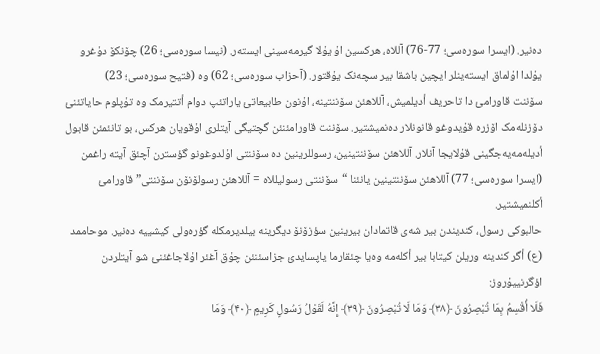دەنیر. (ایسرا سورەسی؛ 77-76) آللاە، هرکسین اۇ یۇلا گیرمەسینی ایستەر. (نیسا سورەسی؛ 26) چۆنکۆ دۇغرو یۇلدا اۇلماق ایستەینلر ایچین باشقا بیر سچەنک یۇقتور. (آحزاب سورەسی؛ 62) وە (فتیح سورەسی؛ 23)
سۆننت قاورامئ دا تاحریف أدیلمیش، آللاهئن سۆننتینە، اۇنون طابیعاتئ یاراتئپ دوام أتتیرمک وە تۇپلوم حایاتئنئ دۆزنلەمک اۆزرە قۇیدوغو قانونلار دەنمیشتیر. سۆننت قاورامئنئن گچتیگی آیتلری اۇقویان هرکس، بو تانئمئن قابول أدیلەمەیەجگینی قۇلایجا آنلار. آللاهئن سۆننتینین، رسوللرینین دە سۆننتی اۇلدوغونو گؤسترن آچئق آیتە راغمن (ایسرا سورەسی؛ 77) آللاهئن سۆننتینین یانئنا “سۆننتی رسولیللاە = آللاهئن رسولۆنۆن سۆننتی” قاورامئ أکلنمیشتیر.
حالبوکی رسول، کندیندن بیر شەی قاتمادان بیرینین سؤزۆنۆ دیگرینە بیلدیرمکلە گؤرەولی کیشییە دەنیر. موحاممد (ع) أگر کندینە وریلن کیتابا بیر أکلەمە وەیا چئقارما یاپسایدئ جزاسئنئن چۇق آغئر اۇلاجاغئنئ شو آیتلردن اؤگرنییۇروز:
فَلَا أُقْسِمُ بِمَا تُبْصِرُونَ ﴿۳۸﴾ وَمَا لَا تُبْصِرُونَ ﴿۳۹﴾ إِنَّهُ لَقَوْلُ رَسُولٍ كَرِيمٍ ﴿۴۰﴾ وَمَا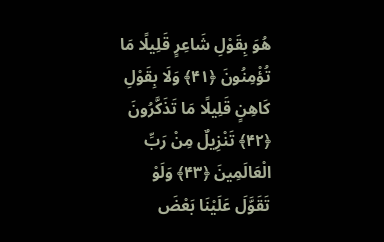هُوَ بِقَوْلِ شَاعِرٍ قَلِيلًا مَا تُؤْمِنُونَ ﴿۴۱﴾ وَلَا بِقَوْلِ كَاهِنٍ قَلِيلًا مَا تَذَكَّرُونَ ﴿۴۲﴾ تَنْزِيلٌ مِنْ رَبِّ الْعَالَمِينَ ﴿۴۳﴾ وَلَوْ تَقَوَّلَ عَلَيْنَا بَعْضَ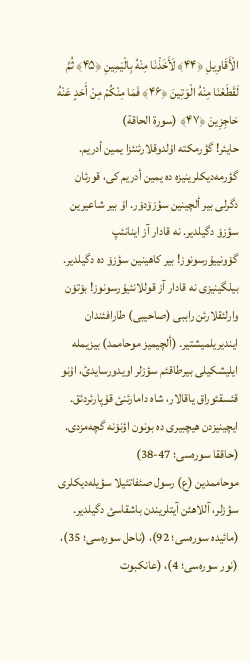الْأَقَاوِيلِ ﴿۴۴﴾ لَأَخَذْنَا مِنْهُ بِالْيَمِينِ ﴿۴۵﴾ ثُمَّ لَقَطَعْنَا مِنْهُ الْوَتِينَ ﴿۴۶﴾ فَمَا مِنْكُمْ مِنْ أَحَدٍ عَنْهُ حَاجِزِينَ ﴿۴۷﴾ (سورة الحاقة)
حایئر! گؤرمکتە اۇلدوقلارئنئزا یمین أدریم. گؤرمەدیکلرینیزە دە یمین أدریم کی، قورئان دگرلی بیر ألچینین سؤزۆدۆر. اۇ بیر شاعیرین سؤزۆ دگیلدیر. نە قادار آز اینانئپ گۆونییۇرسونوز! بیر کاهینین سؤزۆ دە دگیلدیر. بیلگینیزی نە قادار آز قوللانئیۇرسونوز! بۆتۆن وارلئقلارئن راببی (صاحیبی) طارافئندان ایندیریلمیشتیر. (ألچیمیز موحاممد) بیزیملە ایلیشکیلی بیرطاقئم سؤزلر اویدورسایدئ، اۇنو قئسقئوراق یاقالار، شاە دامارئنئ قۇپارئردئق. ایچینیزدن هیچبیری دە بونون اؤنۆنە گچەمزدی. (حاققا سورەسی؛ 47-38)
موحاممدین (ع) رسول صئفاتئیلا سؤیلەدیکلری سؤزلر، آللاهئن آیتلریندن باشقاسئ دگیلدیر. (مائیدە سورەسی؛ 92)، (ناحل سورەسی؛ 35)، (نور سورەسی؛ 4)، (عانکبوت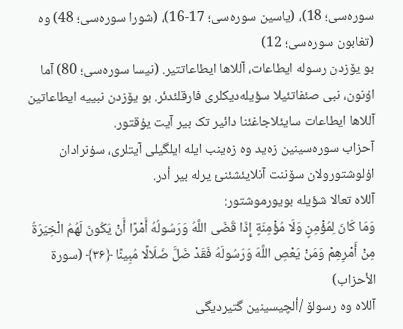سورەسی؛ 18)، (یاسین سورەسی؛ 17-16)، (شورا سورەسی؛ 48) وە (تغابون سورەسی؛ 12)
بو یۆزدن رسولە ایطاعات، آللاها ایطاعاتتیر. (نیسا سورەسی؛ 80) آما اۇنون، نبی صئفاتئیلا سؤیلەدیکلری فارقلئدئر. بو یۆزدن نبییە ایطاعاتین آللاها ایطاعات سایئلاجاغئنا دائیر تک بیر آیت یۇقتور.
آحزاب سورەسینین زەید وە زەینب ایلە ایلگیلی آیتلری، سۇنرادان اۇلوشتورولان سۆننت آنلایئشئنئ یرلە بیر أدر.
آللاە تعالا شؤیلە بویورموشتور:
وَمَا كَانَ لِمُؤْمِنٍ وَلَا مُؤْمِنَةٍ إِذَا قَضَى اللَّهُ وَرَسُولُهُ أَمْرًا أَنْ يَكُونَ لَهُمُ الْخِيَرَةُ مِنْ أَمْرِهِمْ وَمَنْ يَعْصِ اللَّهَ وَرَسُولَهُ فَقَدْ ضَلَّ ضَلَالًا مُبِينًا ﴿۳۶﴾ (سورة الأحزاب)
آللاە وە رسولۆ /ألچیسینین گتیردیگی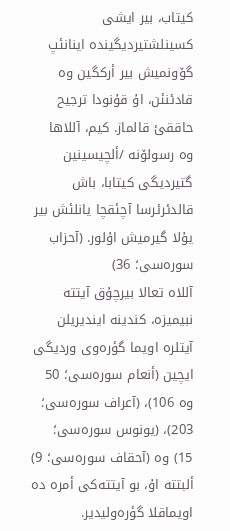کیتاب، بیر ایشی کسینلشتیردیگیندە اینانئپ گۆونمیش بیر أرکگین وە قادئنئن، اۇ قۇنودا ترجیح حاققئ قالماز. کیم، آللاها وە رسولۆنە /ألچیسینین گتیردیگی کیتابا، باش قالدئرئرسا آچئقچا یانلئش بیر یۇلا گیرمیش اۇلور. (آحزاب سورەسی؛ 36)
آللاە تعالا بیرچۇق آیتتە نبیمیزە، کندینە ایندیریلن آیتلرە اویما گؤرەوی وردیگی ایچین (أنعام سورەسی؛ 50 وە 106)، (آعراف سورەسی؛ 203)، (یونوس سورەسی؛ 15) وە (آحقاف سورەسی؛ 9) ألبتتە اۇ، بو آیتتەکی أمرە دە اویماقلا گؤرەولیدیر.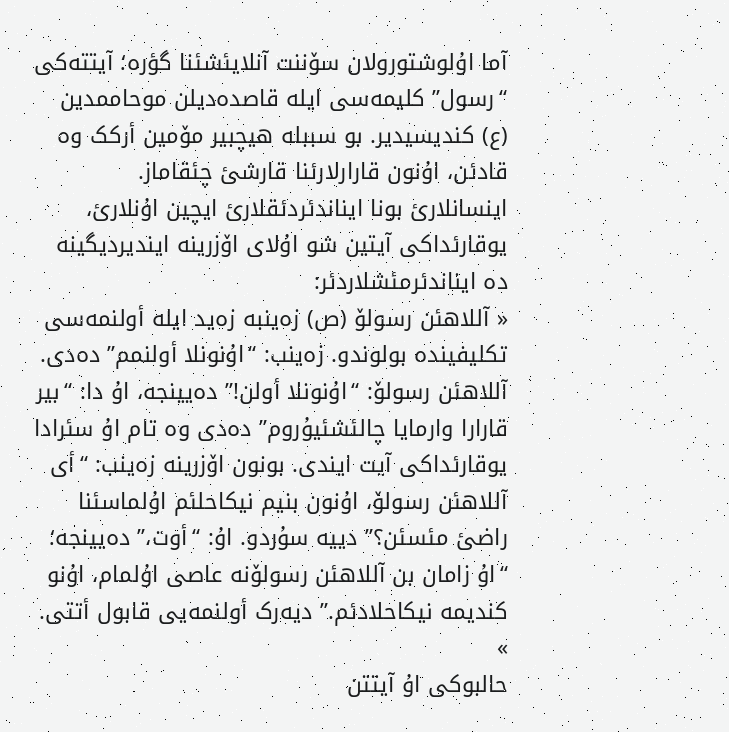آما اۇلوشتورولان سۆننت آنلایئشئنا گؤرە؛ آیتتەکی “رسول” کلیمەسی ایلە قاصدەدیلن موحاممدین (ع) کندیسیدیر. بو سببلە هیچبیر مۆمین أرکک وە قادئن، اۇنون قارارلارئنا قارشئ چئقاماز.
اینسانلارئ بونا ایناندئردئقلارئ ایچین اۇنلارئ، یوقارئداکی آیتین شو اۇلای اۆزرینە ایندیردیگینە دە ایناندئرمئشلاردئر:
« آللاهئن رسولۆ (ص) زەینبە زەید ایلە أولنمەسی تکلیفیندە بولوندو. زەینب: “اۇنونلا أولنمم” دەدی. آللاهئن رسولۆ: “اۇنونلا أولن!” دەیینجە، اۇ دا: “بیر قارارا وارمایا چالئشئیۇروم” دەدی وە تام اۇ سئرادا یوقارئداکی آیت ایندی. بونون اۆزرینە زەینب: “أی آللاهئن رسولۆ، اۇنون بنیم نیکاحلئم اۇلماسئنا راضئ مئسئن؟” دییە سۇردو. اۇ: “أوت،” دەیینجە؛ “اۇ زامان بن آللاهئن رسولۆنە عاصی اۇلمام، اۇنو کندیمە نیکاحلادئم.” دیەرک أولنمەیی قابول أتتی. »
حالبوکی اۇ آیتتن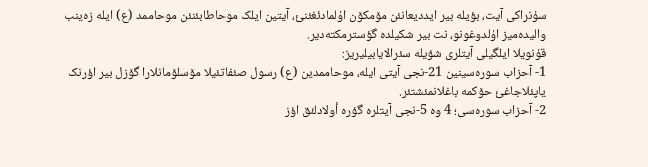سۇنراکی آیت، بؤیلە بیر ایددیعانئن مۆمکۆن اۇلمادئغئنئ، آیتین ایلک موحاطابئنئن موحاممد (ع) ایلە زەینب والیدەمیز اۇلدوغونو، نت بیر شکیلدە گؤسترمکتەدیر.
قۇنویلا ایلگیلی آیتلری شؤیلە سئرالایابیلیریز:
1- آحزاب سورەسینین 21-نجی آیتی ایلە، موحاممدین (ع) رسول صئفاتئیلا مۆسلۆمانلارا گۆزل بیر اؤرنک یاپئلاجاغئ حۆکمە باغلانمئشتئر.
2- آحزاب سورەسی؛ 4 وە 5-نجی آیتلرە گؤرە أولادلئق اؤز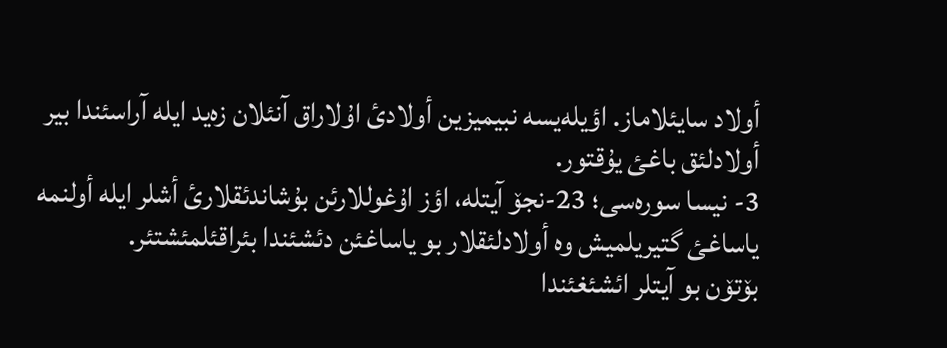أولاد سایئلاماز. اؤیلەیسە نبیمیزین أولادئ اۇلاراق آنئلان زەید ایلە آراسئندا بیر أولادلئق باغئ یۇقتور.
3- نیسا سورەسی؛ 23-نجۆ آیتلە، اؤز اۇغوللارئن بۇشاندئقلارئ أشلر ایلە أولنمە یاساغئ گتیریلمیش وە أولادلئقلار بو یاساغئن دئشئندا بئراقئلمئشتئر.
بۆتۆن بو آیتلر ائشئغئندا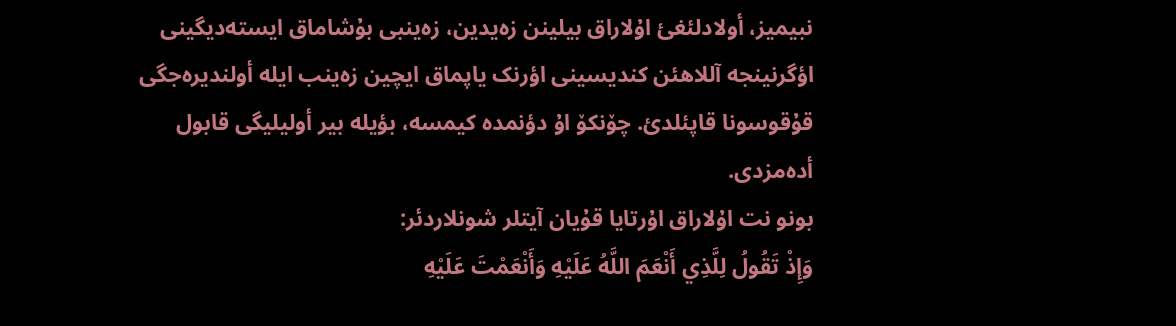نبیمیز، أولادلئغئ اۇلاراق بیلینن زەیدین، زەینبی بۇشاماق ایستەدیگینی اؤگرنینجە آللاهئن کندیسینی اؤرنک یاپماق ایچین زەینب ایلە أولندیرەجگی قۇقوسونا قاپئلدئ. چۆنکۆ اۇ دؤنمدە کیمسە، بؤیلە بیر أولیلیگی قابول أدەمزدی.
بونو نت اۇلاراق اۇرتایا قۇیان آیتلر شونلاردئر:
وَإِذْ تَقُولُ لِلَّذِي أَنْعَمَ اللَّهُ عَلَيْهِ وَأَنْعَمْتَ عَلَيْهِ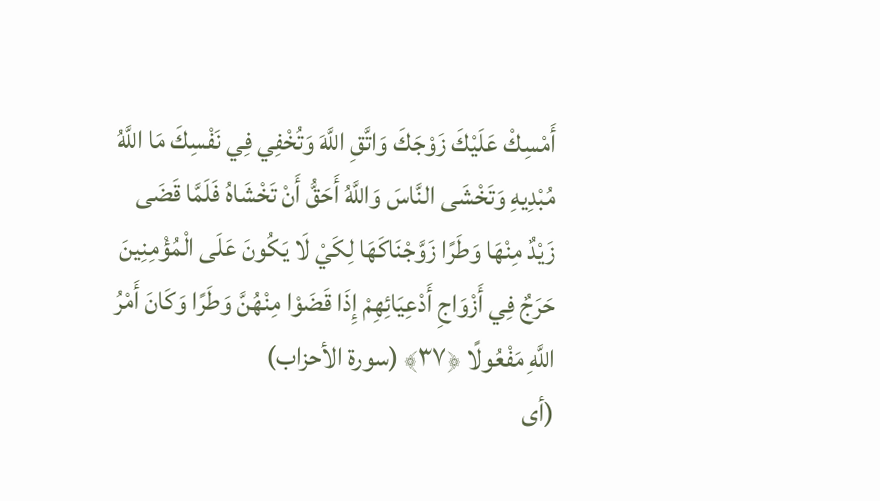أَمْسِكْ عَلَيْكَ زَوْجَكَ وَاتَّقِ اللَّهَ وَتُخْفِي فِي نَفْسِكَ مَا اللَّهُ مُبْدِيهِ وَتَخْشَى النَّاسَ وَاللَّهُ أَحَقُّ أَنْ تَخْشَاهُ فَلَمَّا قَضَى زَيْدٌ مِنْهَا وَطَرًا زَوَّجْنَاكَهَا لِكَيْ لَا يَكُونَ عَلَى الْمُؤْمِنِينَ حَرَجٌ فِي أَزْوَاجِ أَدْعِيَائِهِمْ إِذَا قَضَوْا مِنْهُنَّ وَطَرًا وَكَانَ أَمْرُ اللَّهِ مَفْعُولًا ﴿۳۷﴾ (سورة الأحزاب)
(أی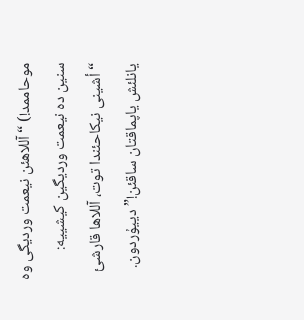موحاممد!) “آللاهئن نیعمت وردیگی وە سنین دە نیعمت وردیگین کیشییە: “أشینی نیکاحئندا توت، آللاها قارشئ یانلئش یاپماقتان ساقئن!” دییۇردون.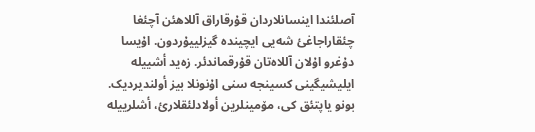آصلئندا اینسانلاردان قۇرقاراق آللاهئن آچئغا چئقاراجاغئ شەیی ایچیندە گیزلییۇردون. اۇیسا دۇغرو اۇلان آللاەتان قۇرقماندئر. زەید أشییلە ایلیشیگینی کسینجە سنی اۇنونلا بیز أولندیردیک. بونو یاپتئق کی، مۆمینلرین أولادلئقلارئ، أشلرییلە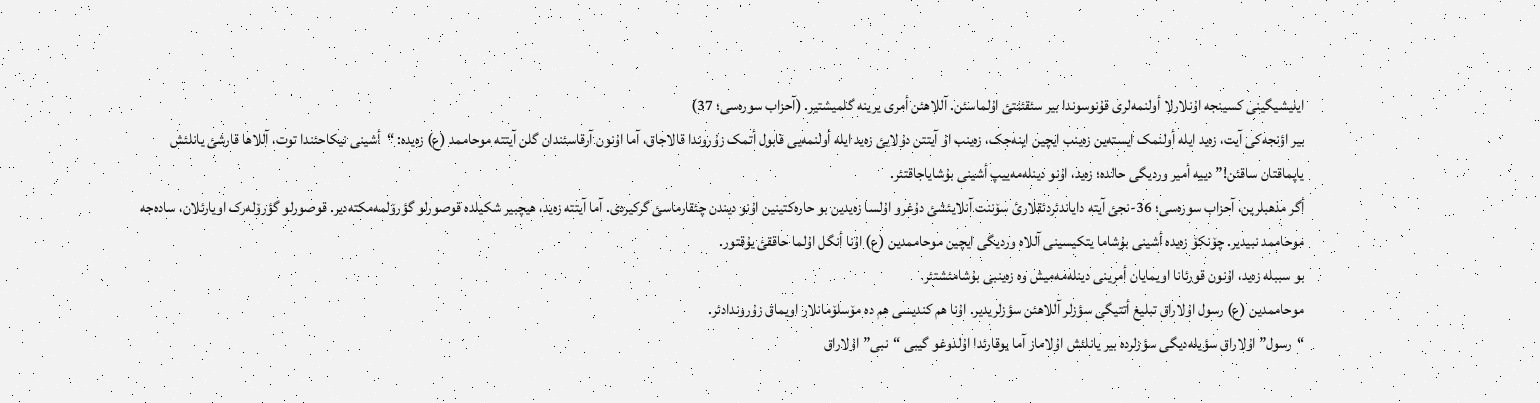ایلیشیگینی کسینجە اۇنلارلا أولنمەلری قۇنوسوندا بیر سئقئنتئ اۇلماسئن. آللاهئن أمری یرینە گلمیشتیر. (آحزاب سورەسی؛ 37)
بیر اؤنجەکی آیت، زەید ایلە أولنمک ایستەین زەینب ایچین اینەجک، زەینب اۇ آیتتن دۇلایئ زەید ایلە أولنمەیی قابول أتمک زۇروندا قالاجاق، آما اۇنون آرقاسئندان گلن آیتتە موحاممد (ع) زەیدە: “أشینی نیکاحئندا توت، آللاها قارشئ یانلئش یاپماقتان ساقئن!” دییە أمیر وردیگی حالدە؛ زەید، اۇنو دینلەمەییپ أشینی بۇشایاجاقتئر.
أگر مذهبلرین، آحزاب سورەسی؛ 36-نجئ آیتە دایاندئردئقلارئ سۆننت آنلایئشئ دۇغرو اۇلسا زەیدین بو حارەکتینین اۇنو دیندن چئقارماسئ گرکیردی. آما آیتتە زەید، هیچبیر شکیلدە قوصورلو گؤرۆلمەمکتەدیر. قوصورلو گؤرۆلەرک اویارئلان، سادەجە موحاممد نبیدیر. چۆنکۆ زەیدە أشینی بۇشاما یتکیسینی آللاە وردیگی ایچین موحاممدین (ع) اۇنا أنگل اۇلما حاققئ یۇقتور.
بو سببلە زەید، اۇنون قورئانا اویمایان أمرینی دینلەمەمیش وە زەینبی بۇشامئشتئر.
موحاممدین (ع) رسول اۇلاراق تبلیغ أتتیگی سؤزلر آللاهئن سؤزلریدیر. اۇنا هم کندیسی هم دە مۆسلۆمانلار اویماق زۇروندادئر.
“رسول” اۇلاراق سؤیلەدیگی سؤزلردە بیر یانلئش اۇلاماز آما یوقارئدا اۇلدوغو گیبی “نبی” اۇلاراق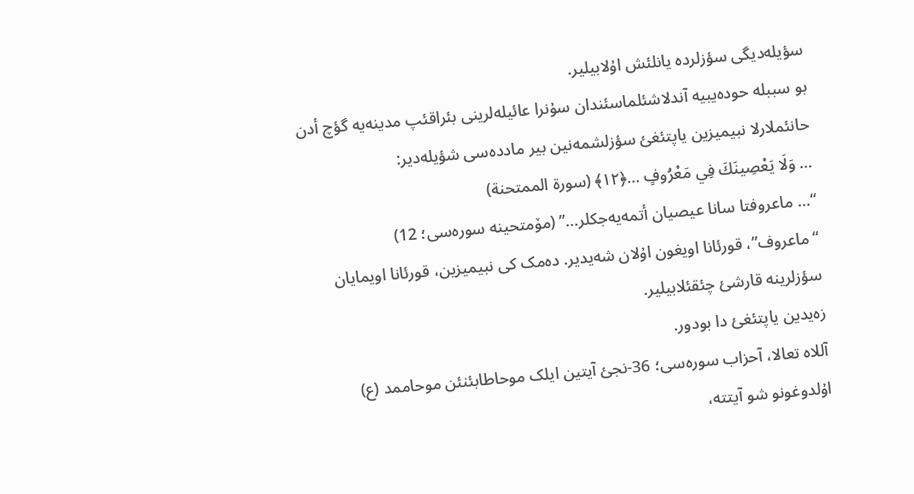سؤیلەدیگی سؤزلردە یانلئش اۇلابیلیر.
بو سببلە حودەیبیە آندلاشئلماسئندان سۇنرا عائیلەلرینی بئراقئپ مدینەیە گؤچ أدن حانئملارلا نبیمیزین یاپتئغئ سؤزلشمەنین بیر ماددەسی شؤیلەدیر:
… وَلَا يَعْصِينَكَ فِي مَعْرُوفٍ …﴿۱۲﴾ (سورة الممتحنة)
“… ماعروفتا سانا عیصیان أتمەیەجکلر…” (مۆمتحینە سورەسی؛ 12)
“ماعروف”، قورئانا اویغون اۇلان شەیدیر. دەمک کی نبیمیزین، قورئانا اویمایان سؤزلرینە قارشئ چئقئلابیلیر.
زەیدین یاپتئغئ دا بودور.
آللاە تعالا، آحزاب سورەسی؛ 36-نجئ آیتین ایلک موحاطابئنئن موحاممد (ع) اۇلدوغونو شو آیتتە،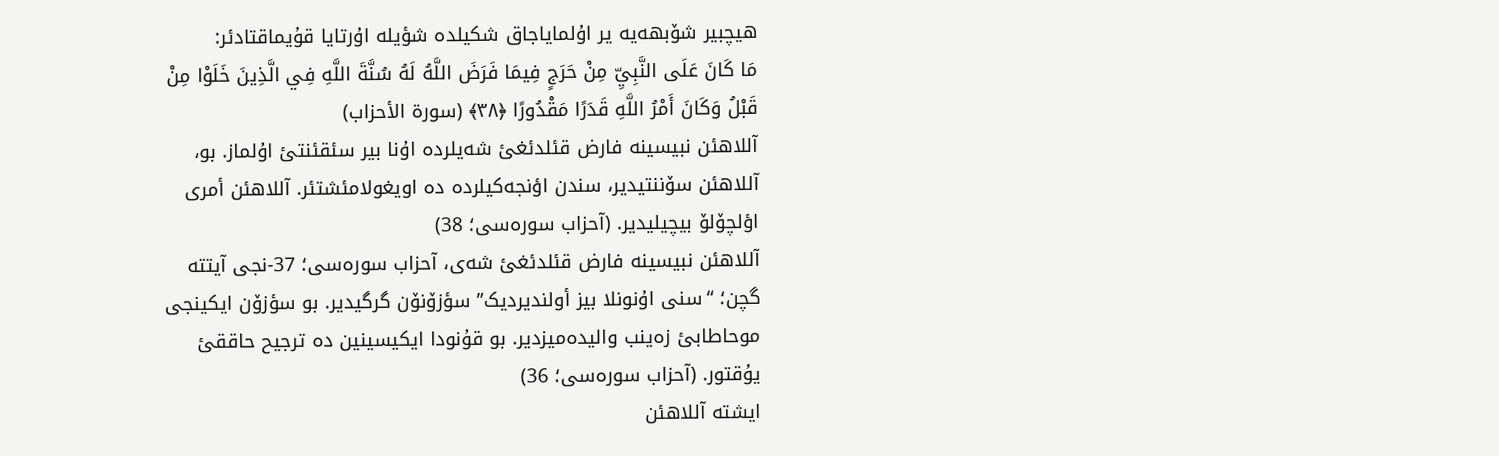هیچبیر شۆبهەیە یر اۇلمایاجاق شکیلدە شؤیلە اۇرتایا قۇیماقتادئر:
مَا كَانَ عَلَى النَّبِيِّ مِنْ حَرَجٍ فِيمَا فَرَضَ اللَّهُ لَهُ سُنَّةَ اللَّهِ فِي الَّذِينَ خَلَوْا مِنْ قَبْلُ وَكَانَ أَمْرُ اللَّهِ قَدَرًا مَقْدُورًا ﴿۳۸﴾ (سورة الأحزاب)
آللاهئن نبیسینە فارض قئلدئغئ شەیلردە اۇنا بیر سئقئنتئ اۇلماز. بو، آللاهئن سۆننتیدیر، سندن اؤنجەکیلردە دە اویغولامئشتئر. آللاهئن أمری اؤلچۆلۆ بیچیلیدیر. (آحزاب سورەسی؛ 38)
آللاهئن نبیسینە فارض قئلدئغئ شەی، آحزاب سورەسی؛ 37-نجی آیتتە گچن؛ “سنی اۇنونلا بیز أولندیردیک” سؤزۆنۆن گرگیدیر. بو سؤزۆن ایکینجی موحاطابئ زەینب والیدەمیزدیر. بو قۇنودا ایکیسینین دە ترجیح حاققئ یۇقتور. (آحزاب سورەسی؛ 36)
ایشتە آللاهئن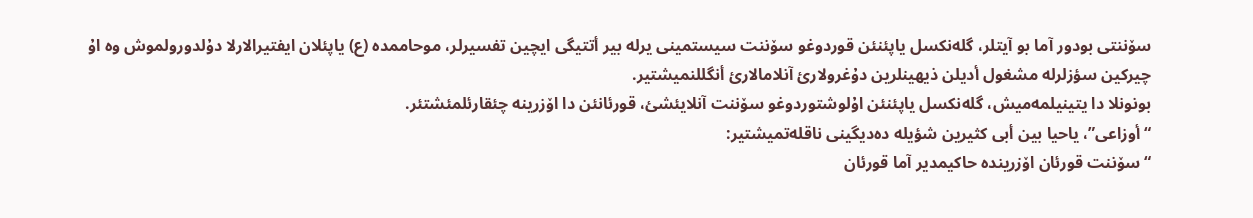سۆننتی بودور آما بو آیتلر، گلەنکسل یاپئنئن قوردوغو سۆننت سیستمینی یرلە بیر أتتیگی ایچین تفسیرلر، موحاممدە (ع) یاپئلان ایفتیرالارلا دۇلدورولموش وە اۇ چیرکین سؤزلرلە مشغول أدیلن ذیهینلرین دۇغرولارئ آنلامالارئ أنگللنمیشتیر.
بونونلا دا یتینیلمەمیش، گلەنکسل یاپئنئن اۇلوشتوردوغو سۆننت آنلایئشئ، قورئانئن دا اۆزرینە چئقارئلمئشتئر.
“أوزاعی”، یاحیا بین أبی کثیرین شؤیلە دەدیگینی ناقلەتمیشتیر:
“سۆننت قورئان اۆزریندە حاکیمدیر آما قورئان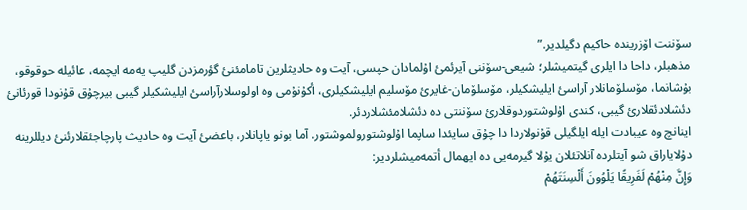سۆننت اۆزریندە حاکیم دگیلدیر.”
مذهبلر، داحا دا ایلری گیتمیشلر؛ شیعی-سۆننی آیرئمئ اۇلمادان حپسی، آیت وە حادیثلرین تامامئنئ گؤرمزدن گلیپ یەمە ایچمە، عائیلە حوقوقو، بۇشانما، مۆسلۆمانلار آراسئ ایلیشکیلر، مۆسلۆمان-غایرئ مۆسلیم ایلیشکیلری، أکۇنۇمی وە اولوسلارآراسئ ایلیشکیلر گیبی بیرچۇق قۇنودا قورئانئ دئشلادئقلارئ گیبی، کندی اۇلوشتوردوقلارئ سۆننتی دە دئشلامئشلاردئر.
اینانچ وە عیبادت ایلە ایلگیلی قۇنولاردا دا چۇق سایئدا ساپما اۇلوشتورولموشتور. آما بونو یاپانلار، باعضئ آیت وە حادیث پارچاجئقلارئنئ دیللرینە دۇلایاراق شو آیتلردە آنلاتئلان یۇلا گیرمەیی دە ایهمال أتمەمیشلردیر:
وَإِنَّ مِنْهُمْ لَفَرِيقًا يَلْوُونَ أَلْسِنَتَهُمْ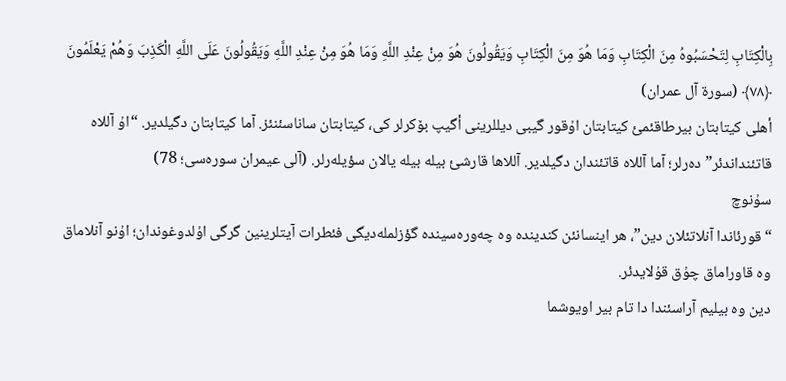بِالْكِتَابِ لِتَحْسَبُوهُ مِنَ الْكِتَابِ وَمَا هُوَ مِنَ الْكِتَابِ وَيَقُولُونَ هُوَ مِنْ عِنْدِ اللَّهِ وَمَا هُوَ مِنْ عِنْدِ اللَّهِ وَيَقُولُونَ عَلَى اللَّهِ الْكَذِبَ وَهُمْ يَعْلَمُونَ ﴿۷۸﴾ (سورة آل عمران)
أهلی کیتابتان بیرطاقئمئ کیتابتان اۇقور گیبی دیللرینی أگیپ بۆکرلر کی، کیتابتان ساناسئنئز. آما کیتابتان دگیلدیر. “اۇ آللاە قاتئنداندئر” دەرلر؛ آما آللاە قاتئندان دگیلدیر. آللاها قارشئ بیلە بیلە یالان سؤیلەرلر. (آلی عیمران سورەسی؛ 78)
سۇنوچ
“قورئاندا آنلاتئلان دین”، هر اینسانئن کندیندە وە چەورەسیندە گؤزلملەدیگی فئطرات آیتلرینین گرگی اۇلدوغوندان؛ اۇنو آنلاماق وە قاوراماق چۇق قۇلایدئر.
دین وە بیلیم آراسئندا دا تام بیر اویوشما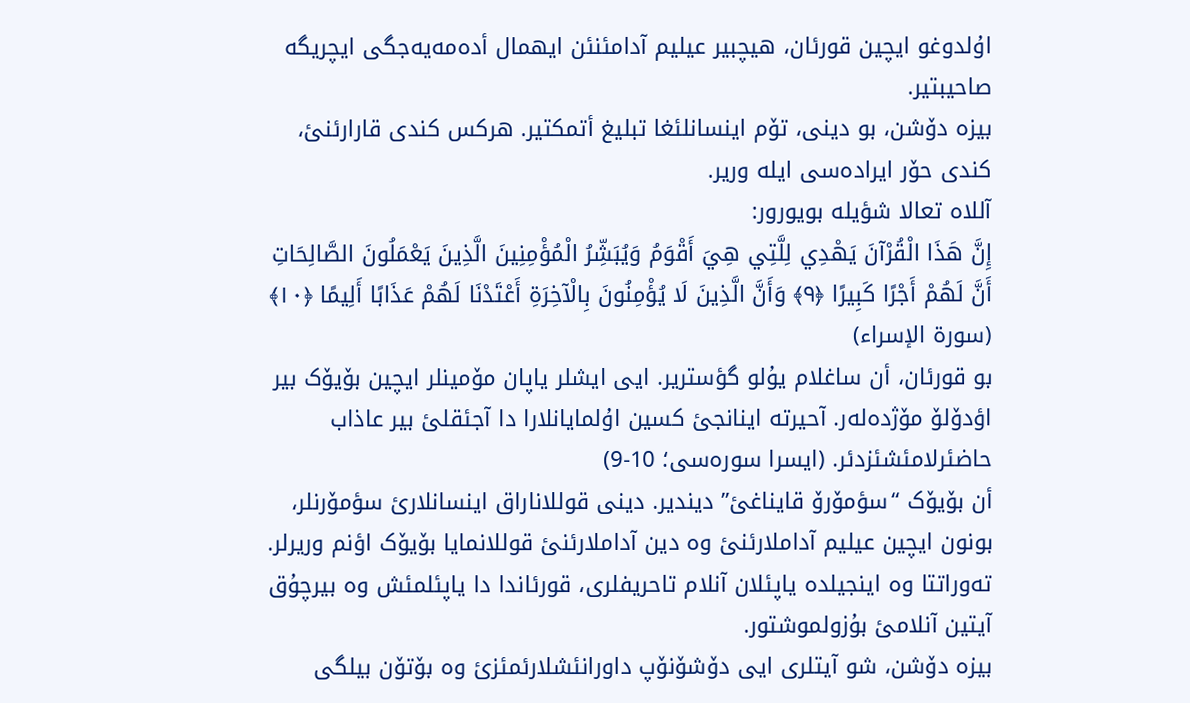اۇلدوغو ایچین قورئان، هیچبیر عیلیم آدامئنئن ایهمال أدەمەیەجگی ایچریگە صاحیبتیر.
بیزە دۆشن، بو دینی، تۆم اینسانلئغا تبلیغ أتمکتیر. هرکس کندی قارارئنئ، کندی حۆر ایرادەسی ایلە وریر.
آللاە تعالا شؤیلە بویورور:
إِنَّ هَذَا الْقُرْآنَ يَهْدِي لِلَّتِي هِيَ أَقْوَمُ وَيُبَشِّرُ الْمُؤْمِنِينَ الَّذِينَ يَعْمَلُونَ الصَّالِحَاتِ أَنَّ لَهُمْ أَجْرًا كَبِيرًا ﴿۹﴾ وَأَنَّ الَّذِينَ لَا يُؤْمِنُونَ بِالْآخِرَةِ أَعْتَدْنَا لَهُمْ عَذَابًا أَلِيمًا ﴿۱۰﴾ (سورة الإسراء)
بو قورئان، أن ساغلام یۇلو گؤستریر. ایی ایشلر یاپان مۆمینلر ایچین بۆیۆک بیر اؤدۆلۆ مۆژدەلەر. آحیرتە اینانجئ کسین اۇلمایانلارا دا آجئقلئ بیر عاذاب حاضئرلامئشئزدئر. (ایسرا سورەسی؛ 10-9)
أن بۆیۆک “سؤمۆرۆ قایناغئ” دیندیر. دینی قوللاناراق اینسانلارئ سؤمۆرنلر، بونون ایچین عیلیم آداملارئنئ وە دین آداملارئنئ قوللانمایا بۆیۆک اؤنم وریرلر. تەوراتتا وە اینجیلدە یاپئلان آنلام تاحریفلری، قورئاندا دا یاپئلمئش وە بیرچۇق آیتین آنلامئ بۇزولموشتور.
بیزە دۆشن، شو آیتلری ایی دۆشۆنۆپ داورانئشلارئمئزئ وە بۆتۆن بیلگی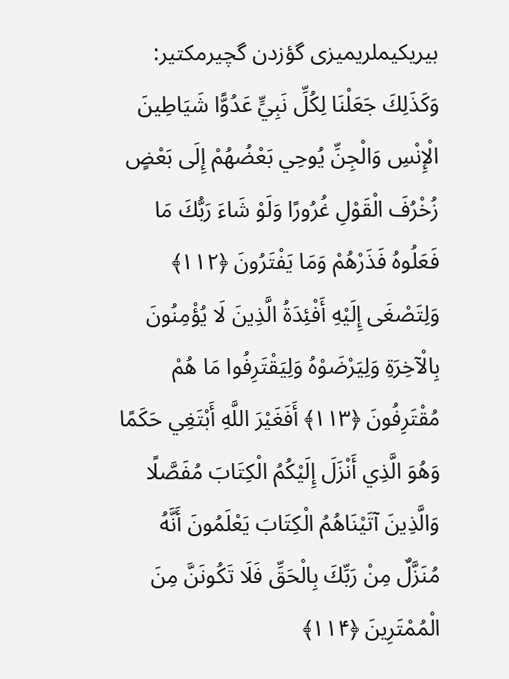بیریکیملریمیزی گؤزدن گچیرمکتیر:
وَكَذَلِكَ جَعَلْنَا لِكُلِّ نَبِيٍّ عَدُوًّا شَيَاطِينَ الْإِنْسِ وَالْجِنِّ يُوحِي بَعْضُهُمْ إِلَى بَعْضٍ زُخْرُفَ الْقَوْلِ غُرُورًا وَلَوْ شَاءَ رَبُّكَ مَا فَعَلُوهُ فَذَرْهُمْ وَمَا يَفْتَرُونَ ﴿۱۱۲﴾ وَلِتَصْغَى إِلَيْهِ أَفْئِدَةُ الَّذِينَ لَا يُؤْمِنُونَ بِالْآخِرَةِ وَلِيَرْضَوْهُ وَلِيَقْتَرِفُوا مَا هُمْ مُقْتَرِفُونَ ﴿۱۱۳﴾ أَفَغَيْرَ اللَّهِ أَبْتَغِي حَكَمًا وَهُوَ الَّذِي أَنْزَلَ إِلَيْكُمُ الْكِتَابَ مُفَصَّلًا وَالَّذِينَ آتَيْنَاهُمُ الْكِتَابَ يَعْلَمُونَ أَنَّهُ مُنَزَّلٌ مِنْ رَبِّكَ بِالْحَقِّ فَلَا تَكُونَنَّ مِنَ الْمُمْتَرِينَ ﴿۱۱۴﴾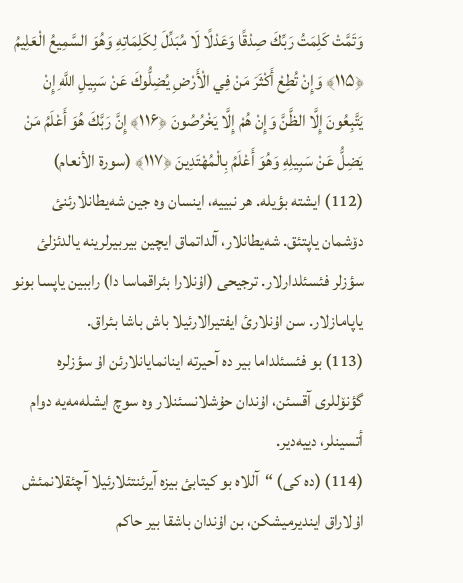وَتَمَّتْ كَلِمَتُ رَبِّكَ صِدْقًا وَعَدْلًا لَا مُبَدِّلَ لِكَلِمَاتِهِ وَهُوَ السَّمِيعُ الْعَلِيمُ ﴿۱۱۵﴾ وَإِنْ تُطِعْ أَكْثَرَ مَنْ فِي الْأَرْضِ يُضِلُّوكَ عَنْ سَبِيلِ اللَّهِ إِنْ يَتَّبِعُونَ إِلَّا الظَّنَّ وَإِنْ هُمْ إِلَّا يَخْرُصُونَ ﴿۱۱۶﴾ إِنَّ رَبَّكَ هُوَ أَعْلَمُ مَنْ يَضِلُّ عَنْ سَبِيلِهِ وَهُوَ أَعْلَمُ بِالْمُهْتَدِينَ ﴿۱۱۷﴾ (سورة الأنعام)
(112) ایشتە بؤیلە. هر نبییە، اینسان وە جین شەیطانلارئنئ دۆشمان یاپتئق. شەیطانلار، آلداتماق ایچین بیربیرلرینە یالدئزلئ سؤزلر فئسئلدارلار. ترجیحی (اۇنلارا بئراقماسا دا) راببین یاپسا بونو یاپامازلار. سن اۇنلارئ ایفتیرالارئیلا باش باشا بئراق.
(113) بو فئسئلداما بیر دە آحیرتە اینانمایانلارئن اۇ سؤزلرە گؤنۆللری آقسئن، اۇندان حۇشلانسئنلار وە سوچ ایشلەمەیە دوام أتسینلر، دییەدیر.
(114) (دە کی) “آللاە بو کیتابئ بیزە آیرئنتئلارئیلا آچئقلانمئش اۇلاراق ایندیرمیشکن، بن اۇندان باشقا بیر حاکم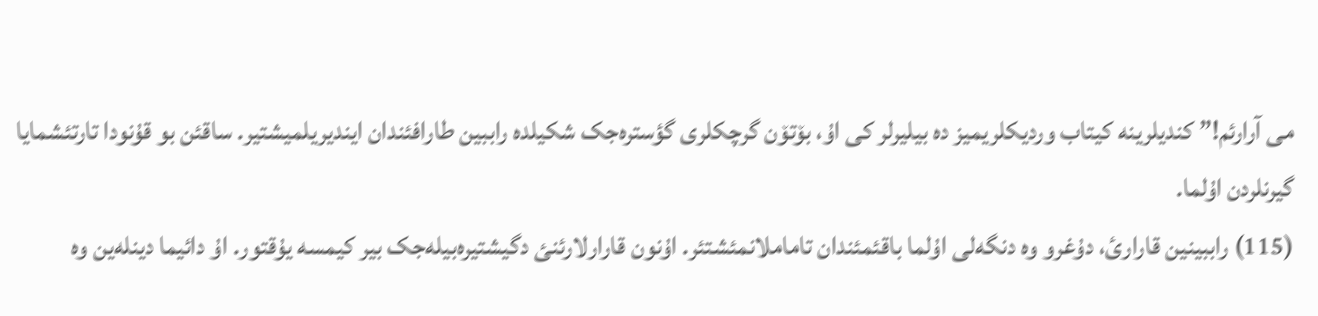می آرارئم!” کندیلرینە کیتاب وردیکلریمیز دە بیلیرلر کی اۇ، بۆتۆن گرچکلری گؤسترەجک شکیلدە راببین طارافئندان ایندیریلمیشتیر. ساقئن بو قۇنودا تارتئشمایا گیرنلردن اۇلما.
(115) راببینین قارارئ، دۇغرو وە دنگەلی اۇلما باقئمئندان تاماملانمئشتئر. اۇنون قارارلارئنئ دگیشتیرەبیلەجک بیر کیمسە یۇقتور. اۇ دائیما دینلەین وە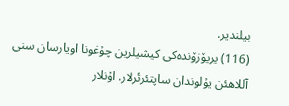بیلندیر.
(116) یریۆزۆندەکی کیشیلرین چۇغونا اویارسان سنی آللاهئن یۇلوندان ساپتئرئرلار. اۇنلار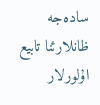سادەجە ظانلارئنا تابیع اۇلورلار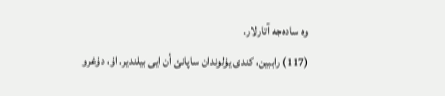وە سادەجە آتارلار.
(117) راببین، کندی یۇلوندان ساپانئ أن ایی بیلندیر. اۇ، دۇغرو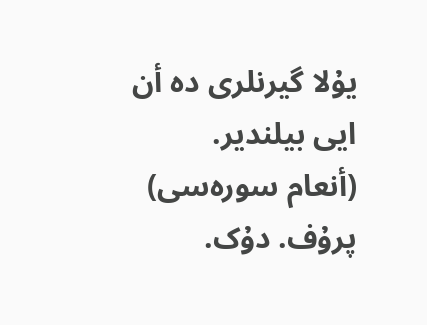یۇلا گیرنلری دە أن ایی بیلندیر.
(أنعام سورەسی)
پرۇف. دۇک.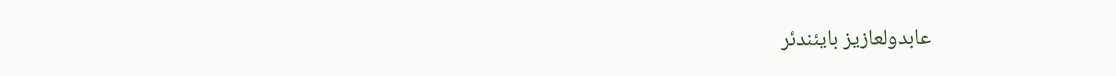عابدولعازیز بایئندئر